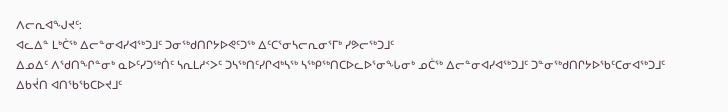ᐱᓕᕆᐊᖑᔪᑦ:
ᐊᓚᐃᓐ ᒪᒃᑖᖅ ᐃᓕᓐᓂᐊᓯᐊᖅᑐᒧᑦ ᑐᓂᖅᑯᑎᒋᔭᐅᕙᑦᑐᖅ ᐃᑦᑕᕐᓂᓴᓕᕆᓂᕐᒥᒃ ᓯᕗᓕᖅᑐᒧᑦ
ᐃᓄᐃᑦ ᐱᖁᑎᖏᓐᓂᒃ ᓇᐅᑦᓯᑐᖅᑏᑦ ᓴᕆᒪᓱᑉᐳᑦ ᑐᓴᖅᑎᑦᓯᒋᐊᒃᓴᖅ ᓴᖅᑭᖅᑎᑕᐅᓚᐅᕐᓂᖓᓂᒃ ᓄᑖᖅ ᐃᓕᓐᓂᐊᓯᐊᖅᑐᒧᑦ ᑐᓐᓂᖅᑯᑎᒋᔭᐅᖃᑦᑕᓂᐊᖅᑐᒧᑦ ᐃᑲᔫᑎ ᐊᑎᖃᖃᑕᐅᔪᒧᑦ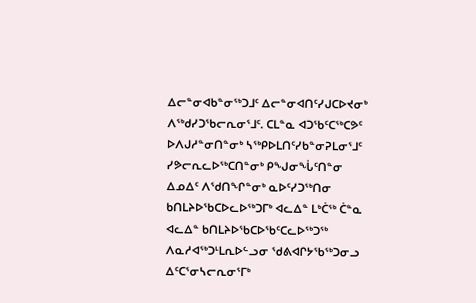ᐃᓕᓐᓂᐊᑲᓐᓂᖅᑐᒧᑦ ᐃᓕᓐᓂᐊᑎᑦᓯᒍᑕᐅᔪᓂᒃ ᐱᖅᑯᓯᑐᖃᓕᕆᓂᕐᒧᑦ. ᑕᒪᓐᓇ ᐊᑐᖃᑦᑕᖅᑕᕗᑦ ᐅᐱᒍᓱᓐᓂᑎᓐᓂᒃ ᓴᖅᑭᐅᒪᑎᑦᓯᑲᓐᓂᕈᒪᓂᕐᒧᑦ ᓯᕗᓕᕆᓚᐅᖅᑕᑎᓐᓂᒃ ᑭᖑᓂᖔᑦᑎᓐᓂ ᐃᓄᐃᑦ ᐱᖁᑎᖏᓐᓂᒃ ᓇᐅᑦᓯᑐᖅᑎᓂ ᑲᑎᒪᔨᐅᖃᑕᐅᓚᐅᖅᑐᒥᒃ ᐊᓚᐃᓐ ᒪᒃᑖᖅ ᑖᓐᓇ ᐊᓚᐃᓐ ᑲᑎᒪᔨᐅᖃᑕᐅᖃᑦᑕᓚᐅᖅᑐᖅ ᐱᓇᓱᐊᖅᑐᒻᒪᕆᐅᓪᓗᓂ ᖁᕕᐊᒋᔭᖃᖅᑐᓂᓗ ᐃᑦᑕᕐᓂᓴᓕᕆᓂᕐᒥᒃ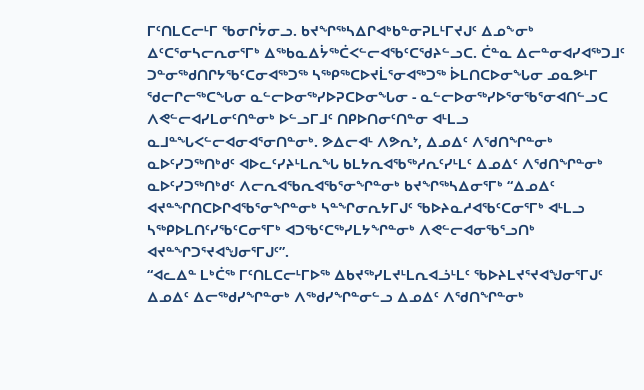ᒥᑦᑎᒪᑕᓕᒻᒥ ᖃᓂᒋᔮᓂᓗ. ᑲᔪᖏᖅᓴᐃᒋᐊᒃᑲᓐᓂᕈᒪᒻᒥᔪᒍᑦ ᐃᓄᖕᓂᒃ ᐃᑦᑕᕐᓂᓴᓕᕆᓂᕐᒥᒃ ᐃᖅᑲᓇᐃᔮᖅᑖᐸᓪᓕᐊᖃᑦᑕᖁᔨᓪᓗᑕ. ᑖᓐᓇ ᐃᓕᓐᓂᐊᓯᐊᖅᑐᒧᑦ ᑐᓐᓂᖅᑯᑎᒋᔭᖃᑦᑕᓂᐊᖅᑐᖅ ᓴᖅᑭᖅᑕᐅᔪᒫᕐᓂᐊᖅᑐᖅ ᐆᒪᑎᑕᐅᓂᖓᓂ ᓄᓇᕗᒻᒥ ᖁᓕᒋᓕᖅᑕᖓᓂ ᓇᓪᓕᐅᓂᖅᓯᐅᕈᑕᐅᓂᖓᓂ - ᓇᓪᓕᐅᓂᖅᓯᐅᕐᓂᖃᕐᓂᐊᑎᓪᓗᑕ ᐱᕙᓪᓕᐊᓯᒪᓂᑦᑎᓐᓂᒃ ᐅᓪᓗᒥᒧᑦ ᑎᑭᐅᑎᓂᑦᑎᓐᓂ ᐊᒻᒪᓗ ᓇᒧᓐᖓᐸᓪᓕᐊᓂᐊᕐᓂᑎᓐᓂᒃ. ᕗᐃᓕᐊᒻ ᐱᕗᕆᔾ, ᐃᓄᐃᑦ ᐱᖁᑎᖏᓐᓂᒃ ᓇᐅᑦᓯᑐᖅᑎᒃᑯᑦ ᐊᐅᓚᑦᓯᔨᒻᒪᕆᖓ ᑲᒪᔭᕆᐊᖃᖅᓱᕆᑦᓯᒻᒪᑦ ᐃᓄᐃᑦ ᐱᖁᑎᖏᓐᓂᒃ ᓇᐅᑦᓯᑐᖅᑎᒃᑯᑦ ᐱᓕᕆᐊᖃᕆᐊᖃᕐᓂᖏᓐᓂᒃ ᑲᔪᖏᖅᓴᐃᓂᕐᒥᒃ “ᐃᓄᐃᑦ ᐊᔪᓐᖏᑎᑕᐅᒋᐊᖃᕐᓂᖏᓐᓂᒃ ᓴᓐᖏᓂᕆᔭᒥᒍᑦ ᖃᐅᔨᓇᓱᐊᖃᑦᑕᓂᕐᒥᒃ ᐊᒻᒪᓗ ᓴᖅᑭᐅᒪᑎᑦᓯᖃᑦᑕᓂᕐᒥᒃ ᐊᑐᖃᑦᑕᖅᓯᒪᔭᖏᓐᓂᒃ ᐱᕙᓪᓕᐊᓂᖃᕐᓗᑎᒃ ᐊᔪᓐᖏᑐᕐᔪᐊᖑᓂᕐᒥᒍᑦ”.
“ᐊᓚᐃᓐ ᒪᒃᑖᖅ ᒥᑦᑎᒪᑕᓕᒻᒥᐅᖅ ᐃᑲᔪᖅᓯᒪᔪᒻᒪᕆᐊᓘᒻᒪᑦ ᖃᐅᔨᒪᔪᕐᔪᐊᖑᓂᕐᒥᒍᑦ ᐃᓄᐃᑦ ᐃᓕᖅᑯᓯᖏᓐᓂᒃ ᐱᖅᑯᓯᖏᓐᓂᓪᓗ ᐃᓄᐃᑦ ᐱᖁᑎᖏᓐᓂᒃ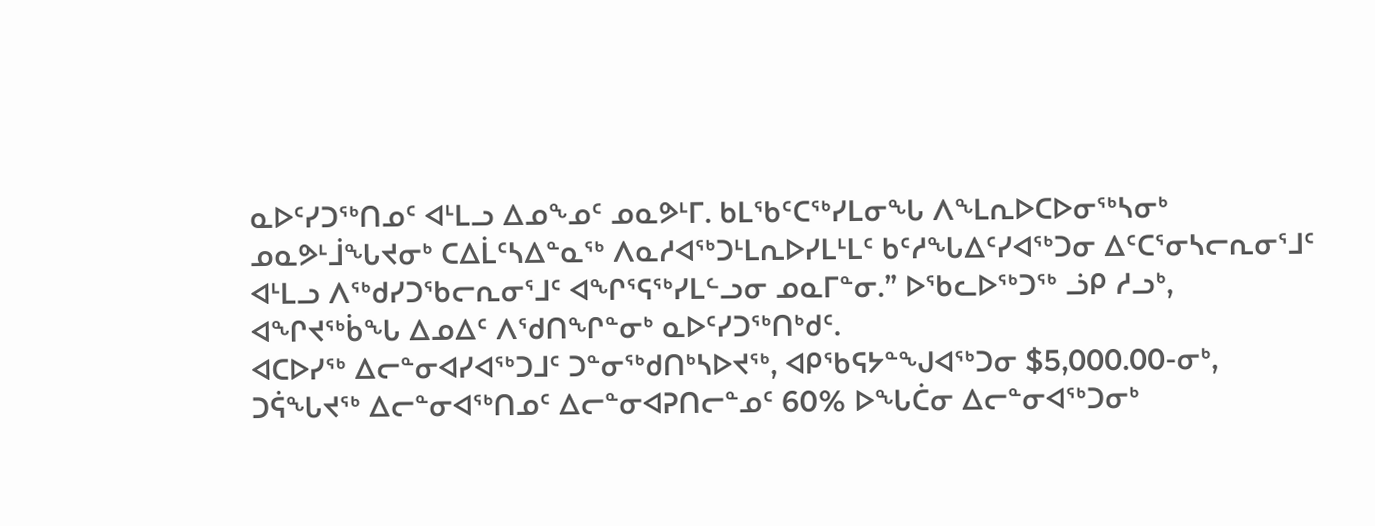ᓇᐅᑦᓯᑐᖅᑎᓄᑦ ᐊᒻᒪᓗ ᐃᓄᖕᓄᑦ ᓄᓇᕗᒻᒥ. ᑲᒪᖃᑦᑕᖅᓯᒪᓂᖓ ᐱᖕᒪᕆᐅᑕᐅᓂᖅᓴᓂᒃ ᓄᓇᕗᒻᒨᖓᔪᓂᒃ ᑕᐃᒫᑦᓴᐃᓐᓇᖅ ᐱᓇᓱᐊᖅᑐᒻᒪᕆᐅᓯᒪᒻᒪᑦ ᑲᑦᓱᖓᐃᑦᓯᐊᖅᑐᓂ ᐃᑦᑕᕐᓂᓴᓕᕆᓂᕐᒧᑦ ᐊᒻᒪᓗ ᐱᖅᑯᓯᑐᖃᓕᕆᓂᕐᒧᑦ ᐊᖏᕐᕋᖅᓯᒪᓪᓗᓂ ᓄᓇᒥᓐᓂ.” ᐅᖃᓚᐅᖅᑐᖅ ᓘᑭ ᓱᓗᒃ, ᐊᖏᔪᖅᑳᖓ ᐃᓄᐃᑦ ᐱᖁᑎᖏᓐᓂᒃ ᓇᐅᑦᓯᑐᖅᑎᒃᑯᑦ.
ᐊᑕᐅᓯᖅ ᐃᓕᓐᓂᐊᓯᐊᖅᑐᒧᑦ ᑐᓐᓂᖅᑯᑎᒃᓴᐅᔪᖅ, ᐊᑭᖃᕋᔭᓐᖑᐊᖅᑐᓂ $5,000.00-ᓂᒃ, ᑐᕌᖓᔪᖅ ᐃᓕᓐᓂᐊᖅᑎᓄᑦ ᐃᓕᓐᓂᐊᕈᑎᓕᓐᓄᑦ 60% ᐅᖓᑖᓂ ᐃᓕᓐᓂᐊᖅᑐᓂᒃ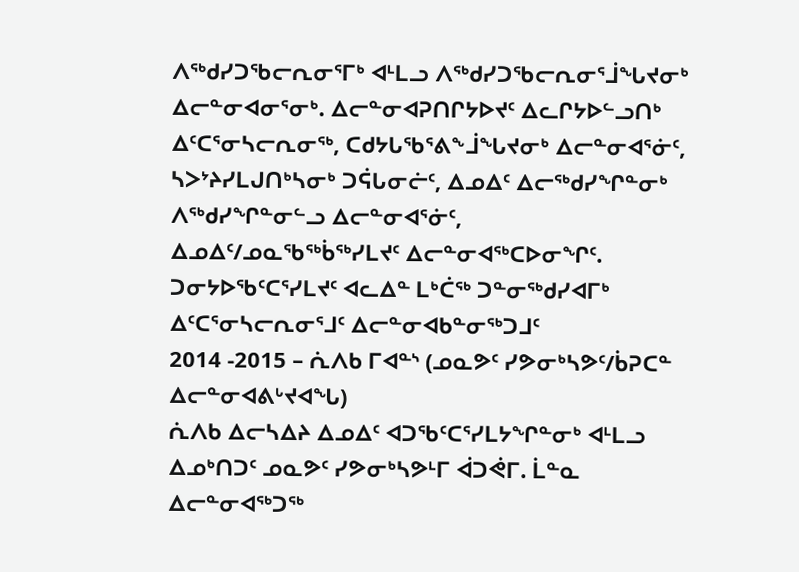ᐱᖅᑯᓯᑐᖃᓕᕆᓂᕐᒥᒃ ᐊᒻᒪᓗ ᐱᖅᑯᓯᑐᖃᓕᕆᓂᕐᒨᖓᔪᓂᒃ ᐃᓕᓐᓂᐊᓂᕐᓂᒃ. ᐃᓕᓐᓂᐊᕈᑎᒋᔭᐅᔪᑦ ᐃᓚᒋᔭᐅᓪᓗᑎᒃ ᐃᑦᑕᕐᓂᓴᓕᕆᓂᖅ, ᑕᑯᔭᒐᖃᕐᕕᖕᒨᖓᔪᓂᒃ ᐃᓕᓐᓂᐊᕐᓃᑦ, ᓴᐳᔾᔨᓯᒪᒍᑎᒃᓴᓂᒃ ᑐᕌᒐᓂᓖᑦ, ᐃᓄᐃᑦ ᐃᓕᖅᑯᓯᖏᓐᓂᒃ ᐱᖅᑯᓯᖏᓐᓂᓪᓗ ᐃᓕᓐᓂᐊᕐᓃᑦ, ᐃᓄᐃᑦ/ᓄᓇᖃᖅᑳᖅᓯᒪᔪᑦ ᐃᓕᓐᓂᐊᖅᑕᐅᓂᖏᑦ.
ᑐᓂᔭᐅᖃᑦᑕᕐᓯᒪᔪᑦ ᐊᓚᐃᓐ ᒪᒃᑖᖅ ᑐᓐᓂᖅᑯᓯᐊᒥᒃ ᐃᑦᑕᕐᓂᓴᓕᕆᓂᕐᒧᑦ ᐃᓕᓐᓂᐊᑲᓐᓂᖅᑐᒧᑦ
2014 -2015 – ᕇᐱᑲ ᒥᐊᓐᔅ (ᓄᓇᕗᑦ ᓯᕗᓂᒃᓴᕗᑦ/ᑳᕈᑕᓐ ᐃᓕᓐᓂᐊᕕᒡᔪᐊᖓ)
ᕇᐱᑲ ᐃᓕᓴᐃᔨ ᐃᓄᐃᑦ ᐊᑐᖃᑦᑕᕐᓯᒪᔭᖏᓐᓂᒃ ᐊᒻᒪᓗ ᐃᓄᒃᑎᑐᑦ ᓄᓇᕗᑦ ᓯᕗᓂᒃᓴᕗᒻᒥ ᐋᑐᕚᒥ. ᒫᓐᓇ ᐃᓕᓐᓂᐊᖅᑐᖅ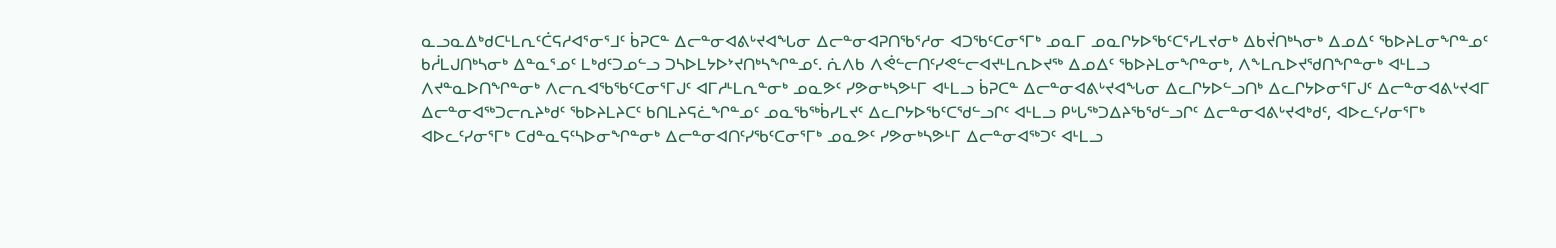ᓇᓗᓇᐃᒃᑯᑕᒻᒪᕆᑦᑖᕋᓱᐊᕐᓂᕐᒧᑦ ᑳᕈᑕᓐ ᐃᓕᓐᓂᐊᕕᒡᔪᐊᖓᓂ ᐃᓕᓐᓂᐊᕈᑎᖃᕐᓱᓂ ᐊᑐᖃᑦᑕᓂᕐᒥᒃ ᓄᓇᒥ ᓄᓇᒋᔭᐅᖃᑦᑕᕐᓯᒪᔪᓂᒃ ᐃᑲᔫᑎᒃᓴᓂᒃ ᐃᓄᐃᑦ ᖃᐅᔨᒪᓂᖏᓐᓄᑦ ᑲᓲᒪᒍᑎᒃᓴᓂᒃ ᐃᓐᓇᕐᓄᑦ ᒪᒃᑯᑦᑐᓄᓪᓗ ᑐᓴᐅᒪᔭᐅᔾᔪᑎᒃᓴᖏᓐᓄᑦ. ᕇᐱᑲ ᐱᕚᓪᓕᑎᑦᓯᕙᓪᓕᐊᔪᒻᒪᕆᐅᔪᖅ ᐃᓄᐃᑦ ᖃᐅᔨᒪᓂᖏᓐᓂᒃ, ᐱᖕᒪᕆᐅᔪᖁᑎᖏᓐᓂᒃ ᐊᒻᒪᓗ ᐱᔪᓐᓇᐅᑎᖏᓐᓂᒃ ᐱᓕᕆᐊᖃᖃᑦᑕᓂᕐᒥᒍᑦ ᐊᒥᓱᒻᒪᕆᓐᓂᒃ ᓄᓇᕗᑦ ᓯᕗᓂᒃᓴᕗᒻᒥ ᐊᒻᒪᓗ ᑳᕈᑕᓐ ᐃᓕᓐᓂᐊᕕᒡᔪᐊᖓᓂ ᐃᓚᒋᔭᐅᓪᓗᑎᒃ ᐃᓚᒋᔭᐅᓂᕐᒥᒍᑦ ᐃᓕᓐᓂᐊᕕᒡᔪᐊᒥ ᐃᓕᓐᓂᐊᖅᑐᓕᕆᔨᒃᑯᑦ ᖃᐅᔨᒪᔨᑕᑦ ᑲᑎᒪᔨᕋᓛᖏᓐᓄᑦ ᓄᓇᖃᖅᑳᓯᒪᔪᑦ ᐃᓚᒋᔭᐅᖃᑦᑕᖁᓪᓗᒋᑦ ᐊᒻᒪᓗ ᑭᒡᒐᖅᑐᐃᔨᖃᖁᓪᓗᒋᑦ ᐃᓕᓐᓂᐊᕕᒡᔪᐊᒃᑯᑦ, ᐊᐅᓚᑦᓯᓂᕐᒥᒃ ᐊᐅᓚᑦᓯᓂᕐᒥᒃ ᑕᑯᓐᓇᕋᑦᓴᐅᓂᖏᓐᓂᒃ ᐃᓕᓐᓂᐊᑎᑦᓯᖃᑦᑕᓂᕐᒥᒃ ᓄᓇᕗᑦ ᓯᕗᓂᒃᓴᕗᒻᒥ ᐃᓕᓐᓂᐊᖅᑐᑦ ᐊᒻᒪᓗ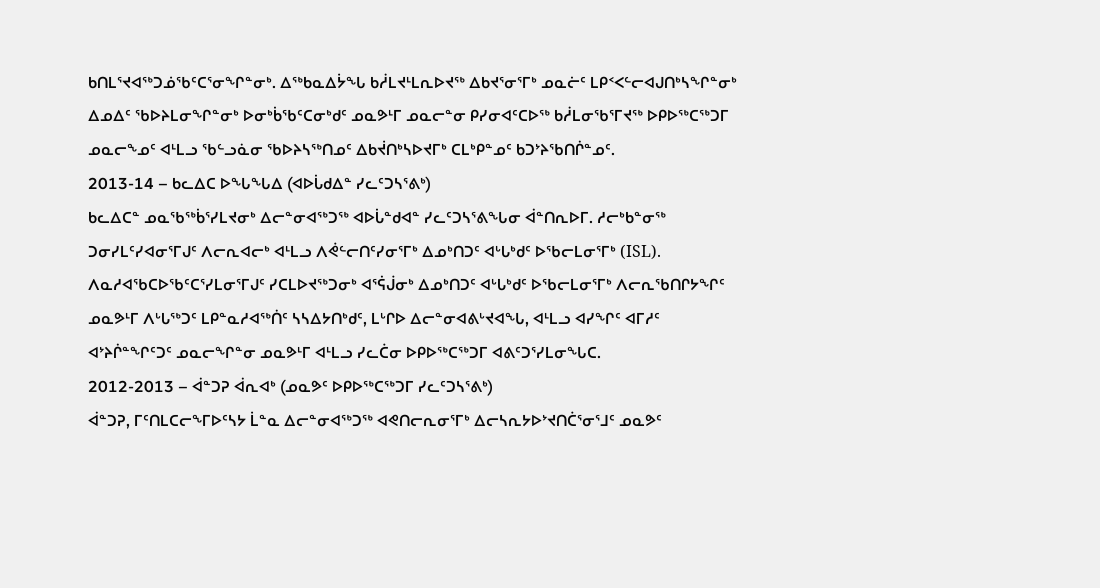ᑲᑎᒪᕐᔪᐊᖅᑐᓅᖃᑦᑕᕐᓂᖏᓐᓂᒃ. ᐃᖅᑲᓇᐃᔮᖓ ᑲᓲᒪᔪᒻᒪᕆᐅᔪᖅ ᐃᑲᔪᕐᓂᕐᒥᒃ ᓄᓇᓖᑦ ᒪᑭᑉᐸᓪᓕᐊᒍᑎᒃᓴᖏᓐᓂᒃ ᐃᓄᐃᑦ ᖃᐅᔨᒪᓂᖏᓐᓂᒃ ᐅᓂᒃᑳᖃᑦᑕᓂᒃᑯᑦ ᓄᓇᕗᒻᒥ ᓄᓇᓕᓐᓂ ᑭᓯᓂᐊᑦᑕᐅᖅ ᑲᓲᒪᓂᖃᕐᒥᔪᖅ ᐅᑭᐅᖅᑕᖅᑐᒥ ᓄᓇᓕᖕᓄᑦ ᐊᒻᒪᓗ ᖃᓪᓗᓈᓂ ᖃᐅᔨᓴᖅᑎᓄᑦ ᐃᑲᔫᑎᒃᓴᐅᔪᒥᒃ ᑕᒪᒃᑭᓐᓄᑦ ᑲᑐᔾᔨᖃᑎᒌᓐᓄᑦ.
2013-14 – ᑲᓚᐃᑕ ᐅᖓᖓᐃ (ᐊᐅᒑᑯᐃᓐ ᓯᓚᑦᑐᓴᕐᕕᒃ)
ᑲᓚᐃᑕᓐ ᓄᓇᖃᖅᑳᕐᓯᒪᔪᓂᒃ ᐃᓕᓐᓂᐊᖅᑐᖅ ᐊᐅᒑᓐᑯᐊᓐ ᓯᓚᑦᑐᓴᕐᕕᖓᓂ ᐋᓐᑎᕆᐅᒥ. ᓱᓕᒃᑲᓐᓂᖅ ᑐᓂᓯᒪᑦᓯᐊᓂᕐᒥᒍᑦ ᐱᓕᕆᐊᓕᒃ ᐊᒻᒪᓗ ᐱᕚᓪᓕᑎᑦᓯᓂᕐᒥᒃ ᐃᓄᒃᑎᑐᑦ ᐊᒡᒐᒃᑯᑦ ᐅᖃᓕᒪᓂᕐᒥᒃ (ISL). ᐱᓇᓱᐊᖃᑕᐅᖃᑦᑕᕐᓯᒪᓂᕐᒥᒍᑦ ᓯᑕᒪᐅᔪᖅᑐᓂᒃ ᐊᕐᕌᒎᓂᒃ ᐃᓄᒃᑎᑐᑦ ᐊᒡᒐᒃᑯᑦ ᐅᖃᓕᒪᓂᕐᒥᒃ ᐱᓕᕆᖃᑎᒋᔭᖏᑦ ᓄᓇᕗᒻᒥ ᐱᒡᒐᖅᑐᑦ ᒪᑭᓐᓇᓱᐊᖅᑏᑦ ᓴᓴᐃᔭᑎᒃᑯᑦ, ᒪᒡᒋᐅ ᐃᓕᓐᓂᐊᕕᒡᔪᐊᖓ, ᐊᒻᒪᓗ ᐊᓯᖏᑦ ᐊᒥᓱᑦ ᐊᔾᔨᒌᓐᖏᑦᑐᑦ ᓄᓇᓕᖏᓐᓂ ᓄᓇᕗᒻᒥ ᐊᒻᒪᓗ ᓯᓚᑖᓂ ᐅᑭᐅᖅᑕᖅᑐᒥ ᐊᕕᑦᑐᕐᓯᒪᓂᖓᑕ.
2012-2013 – ᐋᓐᑐᕈ ᐋᕆᐊᒃ (ᓄᓇᕗᑦ ᐅᑭᐅᖅᑕᖅᑐᒥ ᓯᓚᑦᑐᓴᕐᕕᒃ)
ᐋᓐᑐᕈ, ᒥᑦᑎᒪᑕᓕᖕᒥᐅᑦᓴᔭ ᒫᓐᓇ ᐃᓕᓐᓂᐊᖅᑐᖅ ᐊᕙᑎᓕᕆᓂᕐᒥᒃ ᐃᓕᓴᕆᔭᐅᔾᔪᑎᑖᕐᓂᕐᒧᑦ ᓄᓇᕗᑦ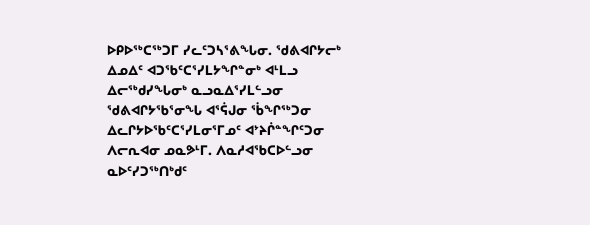ᐅᑭᐅᖅᑕᖅᑐᒥ ᓯᓚᑦᑐᓴᕐᕕᖓᓂ. ᖁᕕᐊᒋᔭᓕᒃ ᐃᓄᐃᑦ ᐊᑐᖃᑦᑕᕐᓯᒪᔭᖏᓐᓂᒃ ᐊᒻᒪᓗ ᐃᓕᖅᑯᓯᖓᓂᒃ ᓇᓗᓇᐃᕐᓯᒪᓪᓗᓂ ᖁᕕᐊᒋᔭᖃᕐᓂᖓ ᐊᕐᕌᒍᓂ ᖄᖏᖅᑐᓂ ᐃᓚᒋᔭᐅᖃᑦᑕᕐᓯᒪᓂᕐᒥᓄᑦ ᐊᔾᔨᒌᓐᖏᑦᑐᓂ ᐱᓕᕆᐊᓂ ᓄᓇᕗᒻᒥ. ᐱᓇᓱᐊᖃᑕᐅᓪᓗᓂ ᓇᐅᑦᓯᑐᖅᑎᒃᑯᑦ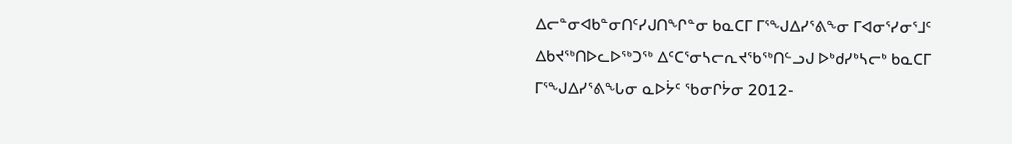ᐃᓕᓐᓂᐊᑲᓐᓂᑎᑦᓯᒍᑎᖏᓐᓂ ᑲᓇᑕᒥ ᒥᕐᖑᐃᓯᕐᕕᖕᓂ ᒥᐊᓂᕐᓯᓂᕐᒧᑦ ᐃᑲᔪᖅᑎᐅᓚᐅᖅᑐᖅ ᐃᑦᑕᕐᓂᓴᓕᕆᔪᖃᖅᑎᓪᓗᒍ ᐅᒃᑯᓯᒃᓴᓕᒃ ᑲᓇᑕᒥ ᒥᕐᖑᐃᓯᕐᕕᖓᓂ ᓇᐅᔮᑦ ᖃᓂᒋᔮᓂ 2012-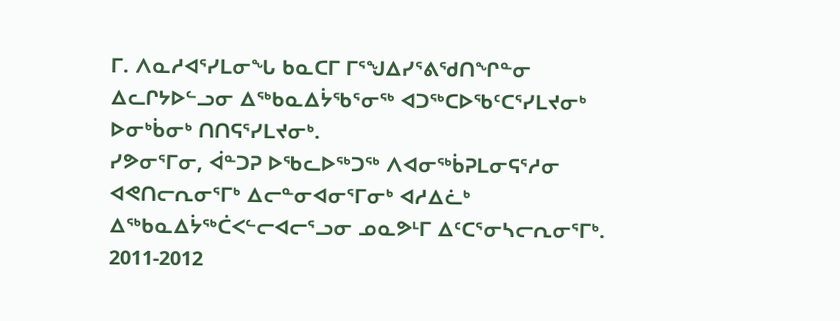ᒥ. ᐱᓇᓱᐊᕐᓯᒪᓂᖓ ᑲᓇᑕᒥ ᒥᕐᖑᐃᓯᕐᕕᖁᑎᖏᓐᓂ ᐃᓚᒋᔭᐅᓪᓗᓂ ᐃᖅᑲᓇᐃᔮᖃᕐᓂᖅ ᐊᑐᖅᑕᐅᖃᑦᑕᕐᓯᒪᔪᓂᒃ ᐅᓂᒃᑳᓂᒃ ᑎᑎᕋᕐᓯᒪᔪᓂᒃ.
ᓯᕗᓂᕐᒥᓂ, ᐋᓐᑐᕈ ᐅᖃᓚᐅᖅᑐᖅ ᐱᐊᓂᖅᑳᕈᒪᓂᕋᕐᓱᓂ ᐊᕙᑎᓕᕆᓂᕐᒥᒃ ᐃᓕᓐᓂᐊᓂᕐᒥᓂᒃ ᐊᓱᐃᓛᒃ ᐃᖅᑲᓇᐃᔮᖅᑖᐸᓪᓕᐊᓕᕐᓗᓂ ᓄᓇᕗᒻᒥ ᐃᑦᑕᕐᓂᓴᓕᕆᓂᕐᒥᒃ.
2011-2012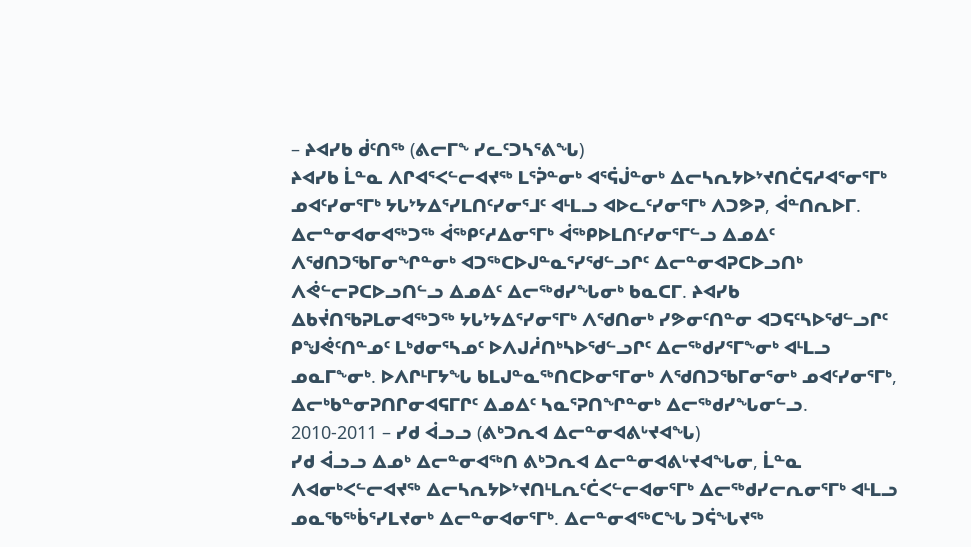– ᔨᐊᓯᑲ ᑰᑦᑎᖅ (ᕕᓕᒥᖕ ᓯᓚᑦᑐᓴᕐᕕᖓ)
ᔨᐊᓯᑲ ᒫᓐᓇ ᐱᒋᐊᕐᐸᓪᓕᐊᔪᖅ ᒪᕐᕉᓐᓂᒃ ᐊᕐᕌᒎᓐᓂᒃ ᐃᓕᓴᕆᔭᐅᔾᔪᑎᑖᕋᓱᐊᕐᓂᕐᒥᒃ ᓄᐊᑦᓯᓂᕐᒥᒃ ᔭᒐᔾᔭᐃᕐᓯᒪᑎᑦᓯᓂᕐᒧᑦ ᐊᒻᒪᓗ ᐊᐅᓚᑦᓯᓂᕐᒥᒃ ᐱᑐᕗᕈ, ᐋᓐᑎᕆᐅᒥ. ᐃᓕᓐᓂᐊᓂᐊᖅᑐᖅ ᐋᖅᑭᑦᓱᐃᓂᕐᒥᒃ ᐋᖅᑭᐅᒪᑎᑦᓯᓂᕐᒥᓪᓗ ᐃᓄᐃᑦ ᐱᖁᑎᑐᖃᒥᓂᖏᓐᓂᒃ ᐊᑐᖅᑕᐅᒍᓐᓇᕐᓯᖁᓪᓗᒋᑦ ᐃᓕᓐᓂᐊᕈᑕᐅᓗᑎᒃ ᐱᕚᓪᓕᕈᑕᐅᓗᑎᓪᓗ ᐃᓄᐃᑦ ᐃᓕᖅᑯᓯᖓᓂᒃ ᑲᓇᑕᒥ. ᔨᐊᓯᑲ ᐃᑲᔫᑎᖃᕈᒪᓂᐊᖅᑐᖅ ᔭᒐᔾᔭᐃᕐᓯᓂᕐᒥᒃ ᐱᖁᑎᓂᒃ ᓯᕗᓂᑦᑎᓐᓂ ᐊᑐᕋᑦᓴᐅᖁᓪᓗᒋᑦ ᑭᖑᕚᑦᑎᓐᓄᑦ ᒪᒃᑯᓂᕐᓴᓄᑦ ᐅᐱᒍᓲᑎᒃᓴᐅᖁᓪᓗᒋᑦ ᐃᓕᖅᑯᓯᕐᒥᖕᓂᒃ ᐊᒻᒪᓗ ᓄᓇᒥᖕᓂᒃ. ᐅᐱᒋᒻᒥᔭᖓ ᑲᒪᒍᓐᓇᖅᑎᑕᐅᓂᕐᒥᓂᒃ ᐱᖁᑎᑐᖃᒥᓂᕐᓂᒃ ᓄᐊᑦᓯᓂᕐᒥᒃ, ᐃᓕᒃᑲᓐᓂᕈᑎᒋᓂᐊᕋᒥᒋᑦ ᐃᓄᐃᑦ ᓴᓇᕐᕈᑎᖏᓐᓂᒃ ᐃᓕᖅᑯᓯᖓᓂᓪᓗ.
2010-2011 – ᓯᑯ ᐋᓗᓗ (ᕕᒃᑐᕆᐊ ᐃᓕᓐᓂᐊᕕᒡᔪᐊᖓ)
ᓯᑯ ᐋᓗᓗ ᐃᓄᒃ ᐃᓕᓐᓂᐊᖅᑎ ᕕᒃᑐᕆᐊ ᐃᓕᓐᓂᐊᕕᒡᔪᐊᖓᓂ, ᒫᓐᓇ ᐱᐊᓂᒃᐸᓪᓕᐊᔪᖅ ᐃᓕᓴᕆᔭᐅᔾᔪᑎᒻᒪᕆᑦᑖᐸᓪᓕᐊᓂᕐᒥᒃ ᐃᓕᖅᑯᓯᓕᕆᓂᕐᒥᒃ ᐊᒻᒪᓗ ᓄᓇᖃᖅᑳᕐᓯᒪᔪᓂᒃ ᐃᓕᓐᓂᐊᓂᕐᒥᒃ. ᐃᓕᓐᓂᐊᖅᑕᖓ ᑐᕌᖓᔪᖅ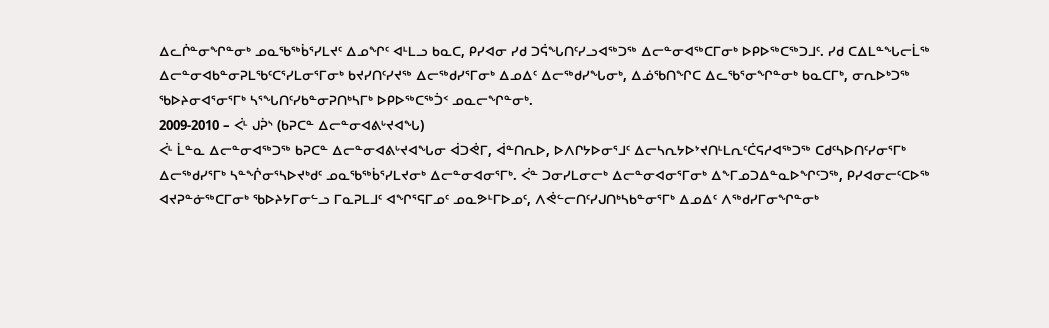ᐃᓚᒌᓐᓂᖏᓐᓂᒃ ᓄᓇᖃᖅᑳᕐᓯᒪᔪᑦ ᐃᓄᖏᑦ ᐊᒻᒪᓗ ᑲᓇᑕ, ᑭᓯᐊᓂ ᓯᑯ ᑐᕌᖓᑎᑦᓯᓗᐊᖅᑐᖅ ᐃᓕᓐᓂᐊᖅᑕᒥᓂᒃ ᐅᑭᐅᖅᑕᖅᑐᒧᑦ. ᓯᑯ ᑕᐃᒪᓐᖓᓕᒫᖅ ᐃᓕᓐᓂᐊᑲᓐᓂᕈᒪᖃᑦᑕᕐᓯᒪᓂᕐᒥᓂᒃ ᑲᔪᓯᑎᑦᓯᔪᖅ ᐃᓕᖅᑯᓯᕐᒥᓂᒃ ᐃᓄᐃᑦ ᐃᓕᖅᑯᓯᖓᓂᒃ, ᐃᓅᖃᑎᖏᑕ ᐃᓚᖃᕐᓂᖏᓐᓂᒃ ᑲᓇᑕᒥᒃ, ᓂᕆᐅᒃᑐᖅ ᖃᐅᔨᓂᐊᕐᓂᕐᒥᒃ ᓴᕐᖓᑎᑦᓯᑲᓐᓂᕈᑎᒃᓴᒥᒃ ᐅᑭᐅᖅᑕᖅᑑᑉ ᓄᓇᓕᖏᓐᓂᒃ.
2009-2010 – ᐹᒻ ᒍᕉᔅ (ᑲᕈᑕᓐ ᐃᓕᓐᓂᐊᕕᒡᔪᐊᖓ)
ᐹᒻ ᒫᓐᓇ ᐃᓕᓐᓂᐊᖅᑐᖅ ᑲᕈᑕᓐ ᐃᓕᓐᓂᐊᕕᒡᔪᐊᖓᓂ ᐋᑐᕚᒥ, ᐋᓐᑎᕆᐅ, ᐅᐱᒋᔭᐅᓂᕐᒧᑦ ᐃᓕᓴᕆᔭᐅᔾᔪᑎᒻᒪᕆᑦᑖᕋᓱᐊᖅᑐᖅ ᑕᑯᑦᓴᐅᑎᑦᓯᓂᕐᒥᒃ ᐃᓕᖅᑯᓯᕐᒥᒃ ᓴᓐᖐᓂᕐᓴᐅᔪᒃᑯᑦ ᓄᓇᖃᖅᑳᕐᓯᒪᔪᓂᒃ ᐃᓕᓐᓂᐊᓂᕐᒥᒃ. ᐹᓐ ᑐᓂᓯᒪᓂᓕᒃ ᐃᓕᓐᓂᐊᓂᕐᒥᓂᒃ ᐃᖕᒥᓄᑐᐃᓐᓇᐅᖏᑦᑐᖅ, ᑭᓯᐊᓂᓕᑦᑕᐅᖅ ᐊᔪᕈᓐᓃᖅᑕᒥᓂᒃ ᖃᐅᔨᔭᒥᓂᓪᓗ ᒥᓇᕈᒪᒧᑦ ᐊᖏᕐᕋᒥᓄᑦ ᓄᓇᕗᒻᒥᐅᓄᑦ, ᐱᕚᓪᓕᑎᑦᓯᒍᑎᒃᓴᑲᓐᓂᕐᒥᒃ ᐃᓄᐃᑦ ᐱᖅᑯᓯᒥᓂᖏᓐᓂᒃ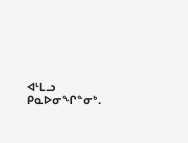ᐊᒻᒪᓗ ᑭᓇᐅᓂᖏᓐᓂᒃ.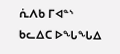ᕇᐱᑲ ᒥᐊᓐᔅ
ᑲᓚᐃᑕ ᐅᖓᖓᐃ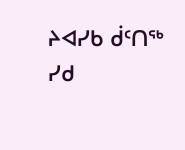ᔨᐊᓯᑲ ᑰᑦᑎᖅ
ᓯᑯ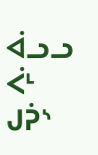ᐋᓗᓗ
ᐹᒻ ᒍᕉᔅ